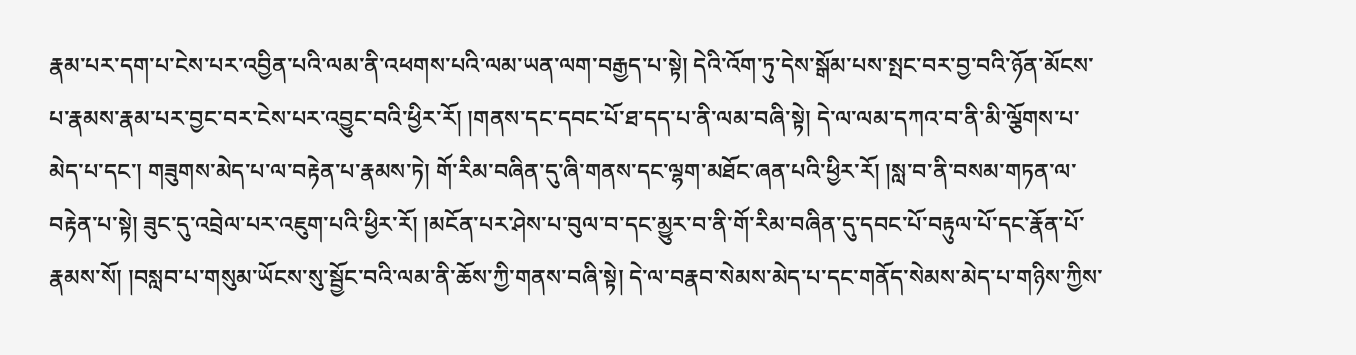རྣམ་པར་དག་པ་ངེས་པར་འབྱིན་པའི་ལམ་ནི་འཕགས་པའི་ལམ་ཡན་ལག་བརྒྱད་པ་སྟེ། དེའི་འོག་ཏུ་དེས་སྒོམ་པས་སྤང་བར་བྱ་བའི་ཉོན་མོངས་པ་རྣམས་རྣམ་པར་བྱང་བར་ངེས་པར་འབྱུང་བའི་ཕྱིར་རོ། །གནས་དང་དབང་པོ་ཐ་དད་པ་ནི་ལམ་བཞི་སྟེ། དེ་ལ་ལམ་དཀའ་བ་ནི་མི་ལྕོགས་པ་མེད་པ་དང་། གཟུགས་མེད་པ་ལ་བརྟེན་པ་རྣམས་ཏེ། གོ་རིམ་བཞིན་དུ་ཞི་གནས་དང་ལྷག་མཐོང་ཞན་པའི་ཕྱིར་རོ། །སླ་བ་ནི་བསམ་གཏན་ལ་བརྟེན་པ་སྟེ། ཟུང་དུ་འབྲེལ་པར་འཇུག་པའི་ཕྱིར་རོ། །མངོན་པར་ཤེས་པ་བུལ་བ་དང་མྱུར་བ་ནི་གོ་རིམ་བཞིན་དུ་དབང་པོ་བརྟུལ་པོ་དང་རྣོན་པོ་རྣམས་སོ། །བསླབ་པ་གསུམ་ཡོངས་སུ་སྦྱོང་བའི་ལམ་ནི་ཆོས་ཀྱི་གནས་བཞི་སྟེ། དེ་ལ་བརྣབ་སེམས་མེད་པ་དང་གནོད་སེམས་མེད་པ་གཉིས་ཀྱིས་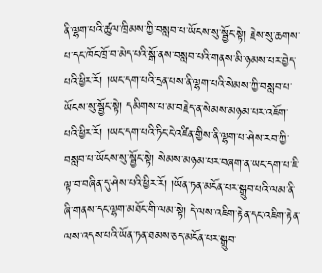ནི་ལྷག་པའི་ཚུལ་ཁྲིམས་ཀྱི་བསླབ་པ་ཡོངས་སུ་སྦྱོང་སྟེ། རྗེས་སུ་ཆགས་པ་དང་ཁོང་ཁྲོ་བ་མེད་པའི་སྒོ་ནས་བསླབ་པའི་གནས་མི་ཉམས་པར་བྱེད་པའི་ཕྱིར་རོ། །ཡང་དག་པའི་དྲན་པས་ནི་ལྷག་པའི་སེམས་ཀྱི་བསླབ་པ་ཡོངས་སུ་སྦྱོང་སྟེ། དམིགས་པ་མ་བརྗེད་ན་སེམས་མཉམ་པར་འཇོག་པའི་ཕྱིར་རོ། །ཡང་དག་པའི་ཏིང་ངེ་འཛིན་གྱིས་ནི་ལྷག་པ་ཤེས་རབ་ཀྱི་བསླབ་པ་ཡོངས་སུ་སྦྱོང་སྟེ། སེམས་མཉམ་པར་བཞག་ན་ཡང་དག་པ་ཇི་ལྟ་བ་བཞིན་དུ་ཤེས་པའི་ཕྱིར་རོ། །ཡོན་ཏན་མངོན་པར་སྒྲུབ་པའི་ལམ་ནི་ཞི་གནས་དང་ལྷག་མཐོང་གི་ལམ་སྟེ། དེ་ལས་འཇིག་རྟེན་དང་འཇིག་རྟེན་ལས་འདས་པའི་ཡོན་ཏན་ཐམས་ཅད་མངོན་པར་སྒྲུབ་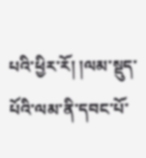པའི་ཕྱིར་རོ། །ལམ་སྡུད་པོའི་ལམ་ནི་དབང་པོ་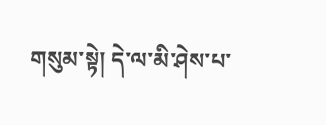གསུམ་སྟེ། དེ་ལ་མི་ཤེས་པ་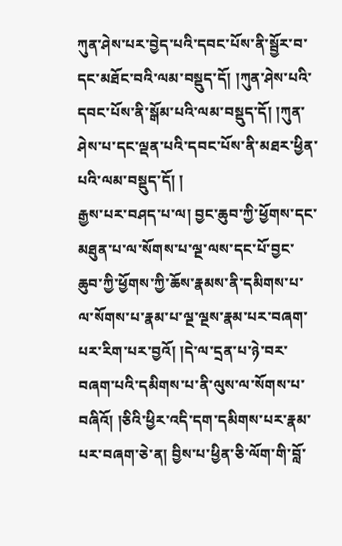ཀུན་ཤེས་པར་བྱེད་པའི་དབང་པོས་ནི་སྦྱོར་བ་དང་མཐོང་བའི་ལམ་བསྡུད་དོ། །ཀུན་ཤེས་པའི་དབང་པོས་ནི་སྒོམ་པའི་ལམ་བསྡུད་དོ། །ཀུན་ཤེས་པ་དང་ལྡན་པའི་དབང་པོས་ནི་མཐར་ཕྱིན་པའི་ལམ་བསྡུད་དོ། །
རྒྱས་པར་བཤད་པ་ལ། བྱང་ཆུབ་ཀྱི་ཕྱོགས་དང་མཐུན་པ་ལ་སོགས་པ་ལྔ་ལས་དང་པོ་བྱང་ཆུབ་ཀྱི་ཕྱོགས་ཀྱི་ཆོས་རྣམས་ནི་དམིགས་པ་ལ་སོགས་པ་རྣམ་པ་ལྔ་ལྔས་རྣམ་པར་བཞག་པར་རིག་པར་བྱའོ། །དེ་ལ་དྲན་པ་ཉེ་བར་བཞག་པའི་དམིགས་པ་ནི་ལུས་ལ་སོགས་པ་བཞིའོ། །ཅིའི་ཕྱིར་འདི་དག་དམིགས་པར་རྣམ་པར་བཞག་ཅེ་ན། བྱིས་པ་ཕྱིན་ཅི་ལོག་གི་བློ་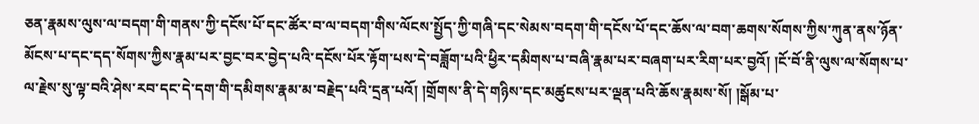ཅན་རྣམས་ལུས་ལ་བདག་གི་གནས་ཀྱི་དངོས་པོ་དང་ཚོར་བ་ལ་བདག་གིས་ལོངས་སྤྱོད་ཀྱི་གཞི་དང་སེམས་བདག་གི་དངོས་པོ་དང་ཆོས་ལ་བག་ཆགས་སོགས་ཀྱིས་ཀུན་ནས་ཉོན་མོངས་པ་དང་དད་སོགས་ཀྱིས་རྣམ་པར་བྱང་བར་བྱེད་པའི་དངོས་པོར་རྟོག་པས་དེ་བཟློག་པའི་ཕྱིར་དམིགས་པ་བཞི་རྣམ་པར་བཞག་པར་རིག་པར་བྱའོ། །ངོ་བོ་ནི་ལུས་ལ་སོགས་པ་ལ་རྗེས་སུ་ལྟ་བའི་ཤེས་རབ་དང་དེ་དག་གི་དམིགས་རྣམ་མ་བརྗེད་པའི་དྲན་པའོ། །གྲོགས་ནི་དེ་གཉིས་དང་མཚུངས་པར་ལྡན་པའི་ཆོས་རྣམས་སོ། །སྒོམ་པ་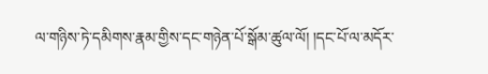ལ་གཉིས་ཏེ་དམིགས་རྣམ་གྱིས་དང་གཉེན་པོ་སྒོམ་ཚུལ་ལོ། །དང་པོ་ལ་མདོར་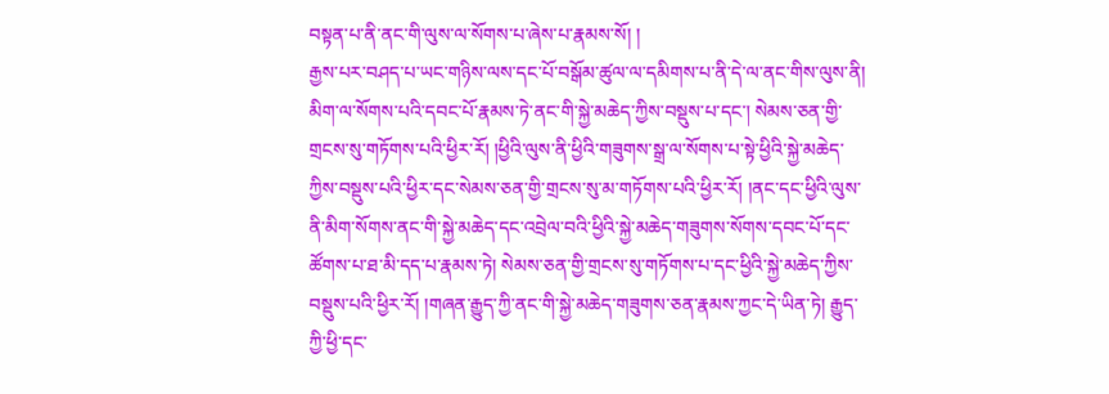བསྟན་པ་ནི་ནང་གི་ལུས་ལ་སོགས་པ་ཞེས་པ་རྣམས་སོ། །
རྒྱས་པར་བཤད་པ་ཡང་གཉིས་ལས་དང་པོ་བསྒོམ་ཚུལ་ལ་དམིགས་པ་ནི་དེ་ལ་ནང་གིས་ལུས་ནི། མིག་ལ་སོགས་པའི་དབང་པོ་རྣམས་ཏེ་ནང་གི་སྐྱེ་མཆེད་ཀྱིས་བསྡུས་པ་དང་། སེམས་ཅན་གྱི་གྲངས་སུ་གཏོགས་པའི་ཕྱིར་རོ། །ཕྱིའི་ལུས་ནི་ཕྱིའི་གཟུགས་སྒྲ་ལ་སོགས་པ་སྟེ་ཕྱིའི་སྐྱེ་མཆེད་ཀྱིས་བསྡུས་པའི་ཕྱིར་དང་སེམས་ཅན་གྱི་གྲངས་སུ་མ་གཏོགས་པའི་ཕྱིར་རོ། །ནང་དང་ཕྱིའི་ལུས་ནི་མིག་སོགས་ནང་གི་སྐྱེ་མཆེད་དང་འབྲེལ་བའི་ཕྱིའི་སྐྱེ་མཆེད་གཟུགས་སོགས་དབང་པོ་དང་ཚོགས་པ་ཐ་མི་དད་པ་རྣམས་ཏེ། སེམས་ཅན་གྱི་གྲངས་སུ་གཏོགས་པ་དང་ཕྱིའི་སྐྱེ་མཆེད་ཀྱིས་བསྡུས་པའི་ཕྱིར་རོ། །གཞན་རྒྱུད་ཀྱི་ནང་གི་སྐྱེ་མཆེད་གཟུགས་ཅན་རྣམས་ཀྱང་དེ་ཡིན་ཏེ། རྒྱུད་ཀྱི་ཕྱི་དང་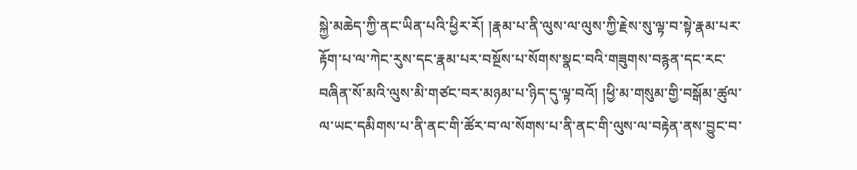སྐྱེ་མཆེད་ཀྱི་ནང་ཡིན་པའི་ཕྱིར་རོ། །རྣམ་པ་ནི་ལུས་ལ་ལུས་ཀྱི་རྗེས་སུ་ལྟ་བ་སྟེ་རྣམ་པར་རྟོག་པ་ལ་ཀེང་རུས་དང་རྣམ་པར་བསྔོས་པ་སོགས་སྣང་བའི་གཟུགས་བརྙན་དང་རང་བཞིན་སོ་མའི་ལུས་མི་གཙང་བར་མཉམ་པ་ཉིད་དུ་ལྟ་བའོ། །ཕྱི་མ་གསུམ་གྱི་བསྒོམ་ཚུལ་ལ་ཡང་དམིགས་པ་ནི་ནང་གི་ཚོར་བ་ལ་སོགས་པ་ནི་ནང་གི་ལུས་ལ་བརྟེན་ནས་བྱུང་བ་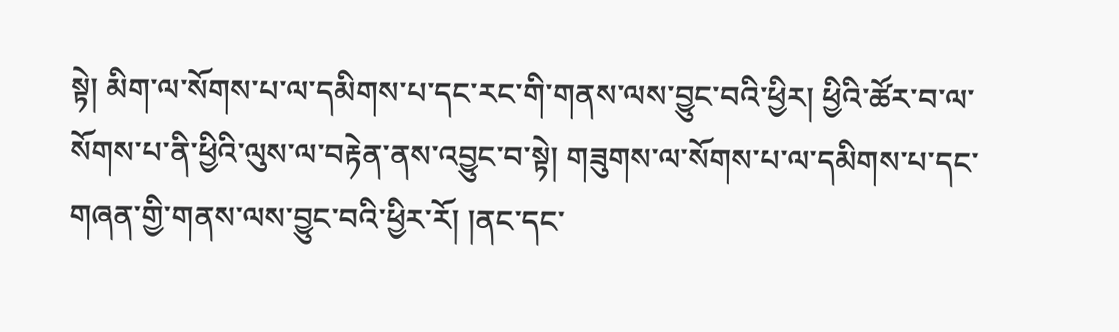སྟེ། མིག་ལ་སོགས་པ་ལ་དམིགས་པ་དང་རང་གི་གནས་ལས་བྱུང་བའི་ཕྱིར། ཕྱིའི་ཚོར་བ་ལ་སོགས་པ་ནི་ཕྱིའི་ལུས་ལ་བརྟེན་ནས་འབྱུང་བ་སྟེ། གཟུགས་ལ་སོགས་པ་ལ་དམིགས་པ་དང་གཞན་གྱི་གནས་ལས་བྱུང་བའི་ཕྱིར་རོ། །ནང་དང་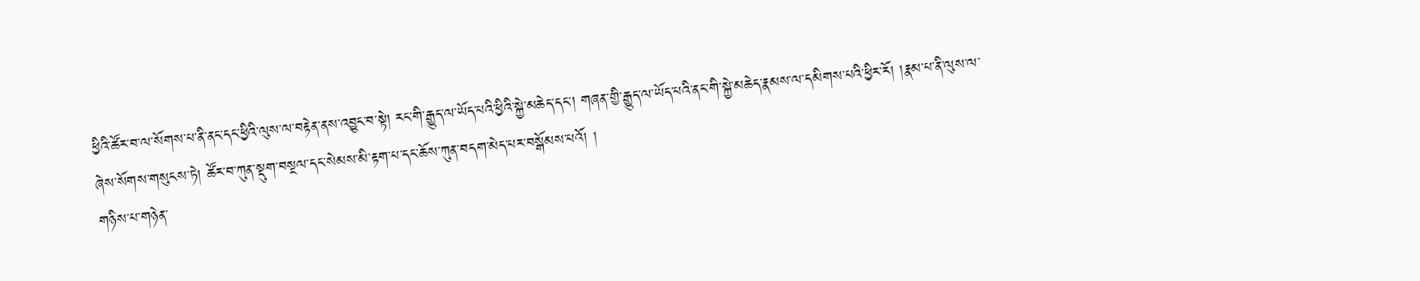ཕྱིའི་ཚོར་བ་ལ་སོགས་པ་ནི་ནང་དང་ཕྱིའི་ལུས་ལ་བརྟེན་ནས་འབྱུང་བ་སྟེ། རང་གི་རྒྱུད་ལ་ཡོད་པའི་ཕྱིའི་སྐྱེ་མཆེད་དང་། གཞན་གྱི་རྒྱུད་ལ་ཡོད་པའི་ནང་གི་སྐྱེ་མཆེད་རྣམས་ལ་དམིགས་པའི་ཕྱིར་རོ། །རྣམ་པ་ནི་ལུས་ལ་ཞེས་སོགས་གསུངས་ཏེ། ཚོར་བ་ཀུན་སྡུག་བསྔལ་དང་སེམས་མི་རྟག་པ་དང་ཆོས་ཀུན་བདག་མེད་པར་བསྒོམས་པའོ། །
གཉིས་པ་གཉེན་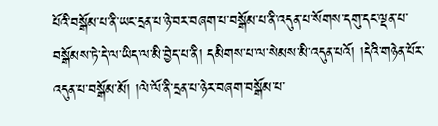པོའི་བསྒོམ་པ་ནི་ཡང་དྲན་པ་ཉེ་བར་བཞག་པ་བསྒོམ་པ་ནི་འདུན་པ་སོགས་དགུ་དང་ལྡན་པ་བསྒོམས་ཏེ་དེ་ལ་ཡིད་ལ་མི་བྱེད་པ་ནི། དམིགས་པ་ལ་སེམས་མི་འདུན་པའོ། །དེའི་གཉེན་པོར་འདུན་པ་བསྒོམ་མོ། །ལེ་ལོ་ནི་དྲན་པ་ཉེར་བཞག་བསྒོམ་པ་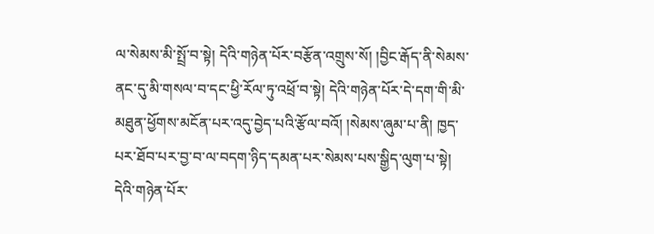ལ་སེམས་མི་སྤྲོ་བ་སྟེ། དེའི་གཉེན་པོར་བརྩོན་འགྲུས་སོ། །བྱིང་རྒོད་ནི་སེམས་ནང་དུ་མི་གསལ་བ་དང་ཕྱི་རོལ་ཏུ་འཕྲོ་བ་སྟེ། དེའི་གཉེན་པོར་དེ་དག་གི་མི་མཐུན་ཕྱོགས་མངོན་པར་འདུ་བྱེད་པའི་རྩོལ་བའོ། །སེམས་ཞུམ་པ་ནི། ཁྱད་པར་ཐོབ་པར་བྱ་བ་ལ་བདག་ཉིད་དམན་པར་སེམས་པས་སྒྱིད་ལུག་པ་སྟེ། དེའི་གཉེན་པོར་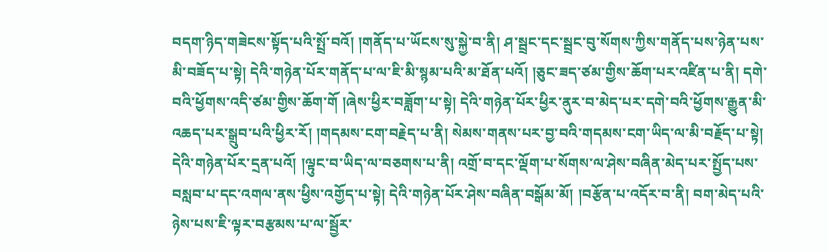བདག་ཉིད་གཟེངས་སྟོད་པའི་སྤྲོ་བའོ། །གནོད་པ་ཡོངས་སུ་སྐྱེ་བ་ནི། ཤ་སྦྲང་དང་སྦྲང་བུ་སོགས་ཀྱིས་གནོད་པས་ཉེན་པས་མི་བཟོད་པ་སྟེ། དེའི་གཉེན་པོར་གནོད་པ་ལ་ཇི་མི་སྙམ་པའི་མ་ཐོན་པའོ། །ཅུང་ཟད་ཙམ་གྱིས་ཆོག་པར་འཛིན་པ་ནི། དགེ་བའི་ཕྱོགས་འདི་ཙམ་གྱིས་ཆོག་གོ །ཞེས་ཕྱིར་བཟློག་པ་སྟེ། དེའི་གཉེན་པོར་ཕྱིར་ནུར་བ་མེད་པར་དགེ་བའི་ཕྱོགས་རྒྱུན་མི་འཆད་པར་སྒྲུབ་པའི་ཕྱིར་རོ། །གདམས་ངག་བརྗེད་པ་ནི། སེམས་གནས་པར་བྱ་བའི་གདམས་ངག་ཡིད་ལ་མི་བརྗོད་པ་སྟེ། དེའི་གཉེན་པོར་དྲན་པའོ། །ལྟུང་བ་ཡིད་ལ་བཅགས་པ་ནི། འགྲོ་བ་དང་ལྡོག་པ་སོགས་ལ་ཤེས་བཞིན་མེད་པར་སྤྱོད་པས་བསླབ་པ་དང་འགལ་ནས་ཕྱིས་འགྱོད་པ་སྟེ། དེའི་གཉེན་པོར་ཤེས་བཞིན་བསྒོམ་མོ། །བརྩོན་པ་འདོར་བ་ནི། བག་མེད་པའི་ཉེས་པས་ཇི་ལྟར་བརྩམས་པ་ལ་སྦྱོར་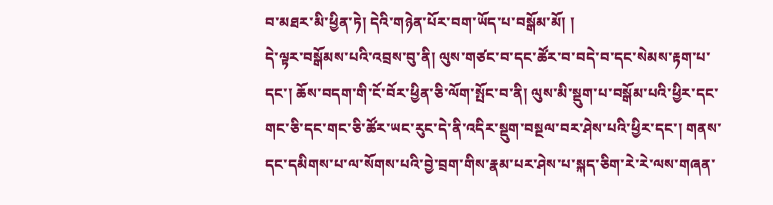བ་མཐར་མི་ཕྱིན་ཏེ། དེའི་གཉེན་པོར་བག་ཡོད་པ་བསྒོམ་མོ། །
དེ་ལྟར་བསྒོམས་པའི་འབྲས་བུ་ནི། ལུས་གཙང་བ་དང་ཚོར་བ་བདེ་བ་དང་སེམས་རྟག་པ་དང་། ཆོས་བདག་གི་ངོ་བོར་ཕྱིན་ཅི་ལོག་སྤོང་བ་ནི། ལུས་མི་སྡུག་པ་བསྒོམ་པའི་ཕྱིར་དང་གང་ཅི་དང་གང་ཅི་ཚོར་ཡང་རུང་དེ་ནི་འདིར་སྡུག་བསྔལ་བར་ཤེས་པའི་ཕྱིར་དང་། གནས་དང་དམིགས་པ་ལ་སོགས་པའི་བྱེ་བྲག་གིས་རྣམ་པར་ཤེས་པ་སྐད་ཅིག་རེ་རེ་ལས་གཞན་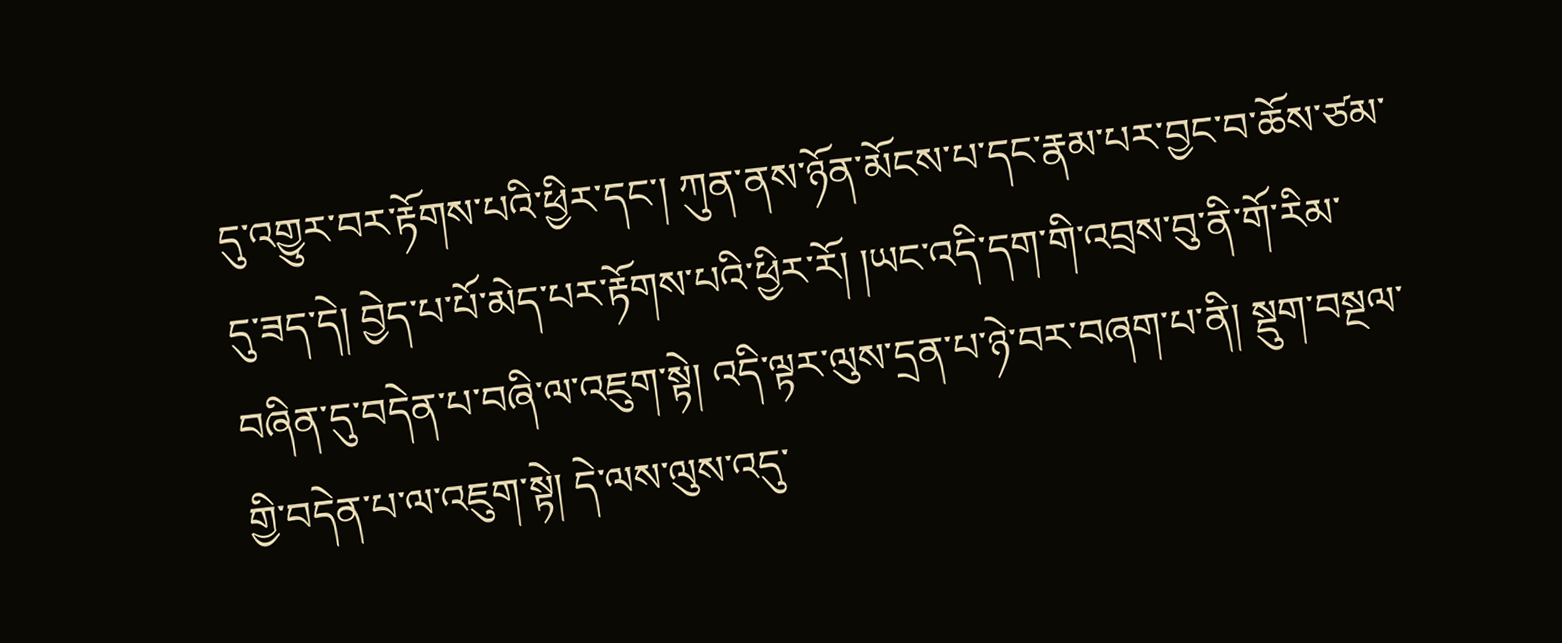དུ་འགྱུར་བར་རྟོགས་པའི་ཕྱིར་དང་། ཀུན་ནས་ཉོན་མོངས་པ་དང་རྣམ་པར་བྱང་བ་ཆོས་ཙམ་དུ་ཟད་དེ། བྱེད་པ་པོ་མེད་པར་རྟོགས་པའི་ཕྱིར་རོ། །ཡང་འདི་དག་གི་འབྲས་བུ་ནི་གོ་རིམ་བཞིན་དུ་བདེན་པ་བཞི་ལ་འཇུག་སྟེ། འདི་ལྟར་ལུས་དྲན་པ་ཉེ་བར་བཞག་པ་ནི། སྡུག་བསྔལ་གྱི་བདེན་པ་ལ་འཇུག་སྟེ། དེ་ལས་ལུས་འདུ་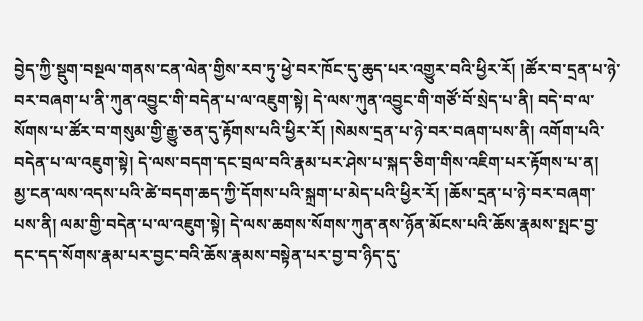བྱེད་ཀྱི་སྡུག་བསྔལ་གནས་ངན་ལེན་གྱིས་རབ་ཏུ་ཕྱེ་བར་ཁོང་དུ་ཆུད་པར་འགྱུར་བའི་ཕྱིར་རོ། །ཚོར་བ་དྲན་པ་ཉེ་བར་བཞག་པ་ནི་ཀུན་འབྱུང་གི་བདེན་པ་ལ་འཇུག་སྟེ། དེ་ལས་ཀུན་འབྱུང་གི་གཙོ་བོ་སྲེད་པ་ནི། བདེ་བ་ལ་སོགས་པ་ཚོར་བ་གསུམ་གྱི་རྒྱུ་ཅན་དུ་རྟོགས་པའི་ཕྱིར་རོ། །སེམས་དྲན་པ་ཉེ་བར་བཞག་པས་ནི། འགོག་པའི་བདེན་པ་ལ་འཇུག་སྟེ། དེ་ལས་བདག་དང་བྲལ་བའི་རྣམ་པར་ཤེས་པ་སྐད་ཅིག་གིས་འཇིག་པར་རྟོགས་པ་ན། མྱ་ངན་ལས་འདས་པའི་ཚེ་བདག་ཆད་ཀྱི་དོགས་པའི་སྐྲག་པ་མེད་པའི་ཕྱིར་རོ། །ཆོས་དྲན་པ་ཉེ་བར་བཞག་པས་ནི། ལམ་གྱི་བདེན་པ་ལ་འཇུག་སྟེ། དེ་ལས་ཆགས་སོགས་ཀུན་ནས་ཉོན་མོངས་པའི་ཆོས་རྣམས་སྤང་བྱ་དང་དད་སོགས་རྣམ་པར་བྱང་བའི་ཆོས་རྣམས་བསྟེན་པར་བྱ་བ་ཉིད་དུ་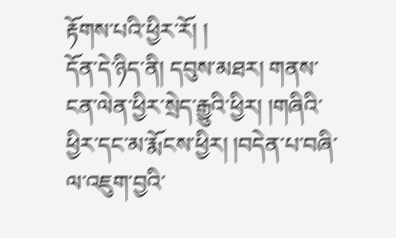རྟོགས་པའི་ཕྱིར་རོ། །
དོན་དེ་ཉིད་ནི། དབུས་མཐར། གནས་ངན་ལེན་ཕྱིར་སྲེད་རྒྱུའི་ཕྱིར། །གཞིའི་ཕྱིར་དང་མ་རྨོངས་ཕྱིར། །བདེན་པ་བཞི་ལ་འཇུག་བྱའི་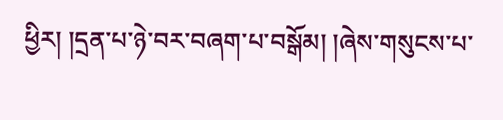ཕྱིར། །དྲན་པ་ཉེ་བར་བཞག་པ་བསྒོམ། །ཞེས་གསུངས་པ་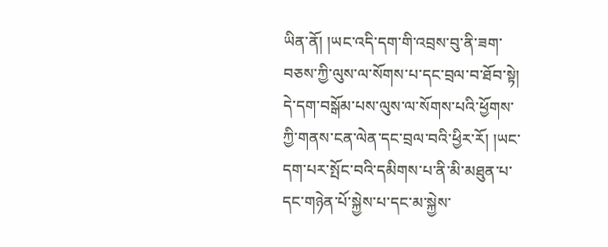ཡིན་ནོ། །ཡང་འདི་དག་གི་འབྲས་བུ་ནི་ཟག་བཅས་ཀྱི་ལུས་ལ་སོགས་པ་དང་བྲལ་བ་ཐོབ་སྟེ། དེ་དག་བསྒོམ་པས་ལུས་ལ་སོགས་པའི་ཕྱོགས་ཀྱི་གནས་ངན་ལེན་དང་བྲལ་བའི་ཕྱིར་རོ། །ཡང་དག་པར་སྤོང་བའི་དམིགས་པ་ནི་མི་མཐུན་པ་དང་གཉེན་པོ་སྐྱེས་པ་དང་མ་སྐྱེས་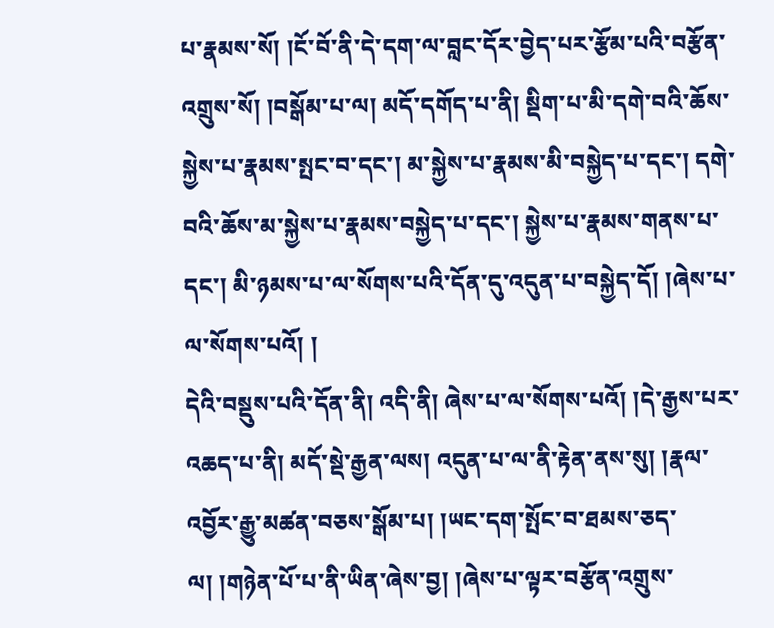པ་རྣམས་སོ། །ངོ་བོ་ནི་དེ་དག་ལ་བླང་དོར་བྱེད་པར་རྩོམ་པའི་བརྩོན་འགྲུས་སོ། །བསྒོམ་པ་ལ། མདོ་དགོད་པ་ནི། སྡིག་པ་མི་དགེ་བའི་ཆོས་སྐྱེས་པ་རྣམས་སྤང་བ་དང་། མ་སྐྱེས་པ་རྣམས་མི་བསྐྱེད་པ་དང་། དགེ་བའི་ཆོས་མ་སྐྱེས་པ་རྣམས་བསྐྱེད་པ་དང་། སྐྱེས་པ་རྣམས་གནས་པ་དང་། མི་ཉམས་པ་ལ་སོགས་པའི་དོན་དུ་འདུན་པ་བསྐྱེད་དོ། །ཞེས་པ་ལ་སོགས་པའོ། །
དེའི་བསྡུས་པའི་དོན་ནི། འདི་ནི། ཞེས་པ་ལ་སོགས་པའོ། །དེ་རྒྱས་པར་འཆད་པ་ནི། མདོ་སྡེ་རྒྱན་ལས། འདུན་པ་ལ་ནི་རྟེན་ནས་སུ། །རྣལ་འབྱོར་རྒྱུ་མཚན་བཅས་སྒོམ་པ། །ཡང་དག་སྤོང་བ་ཐམས་ཅད་ལ། །གཉེན་པོ་པ་ནི་ཡིན་ཞེས་བྱ། །ཞེས་པ་ལྟར་བརྩོན་འགྲུས་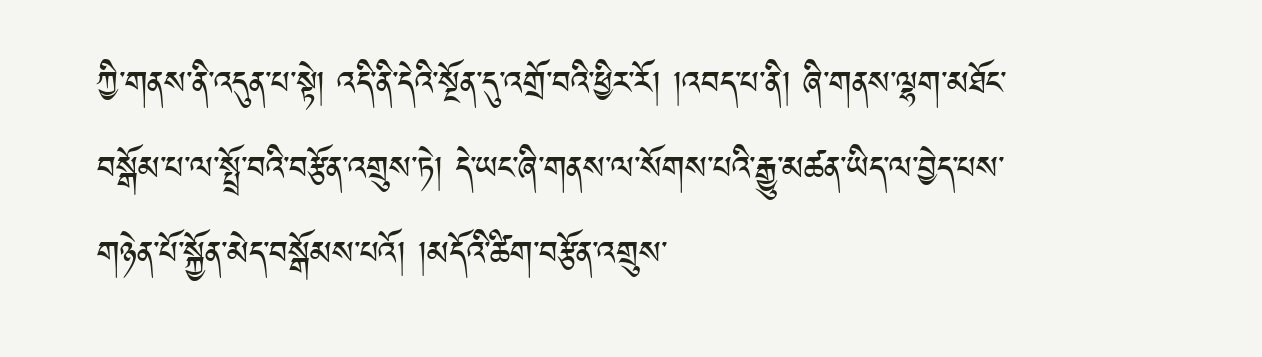ཀྱི་གནས་ནི་འདུན་པ་སྟེ། འདི་ནི་དེའི་སྔོན་དུ་འགྲོ་བའི་ཕྱིར་རོ། །འབད་པ་ནི། ཞི་གནས་ལྷག་མཐོང་བསྒོམ་པ་ལ་སྤྲོ་བའི་བརྩོན་འགྲུས་ཏེ། དེ་ཡང་ཞི་གནས་ལ་སོགས་པའི་རྒྱུ་མཚན་ཡིད་ལ་བྱེད་པས་གཉེན་པོ་སྐྱོན་མེད་བསྒོམས་པའོ། །མདོའི་ཚིག་བརྩོན་འགྲུས་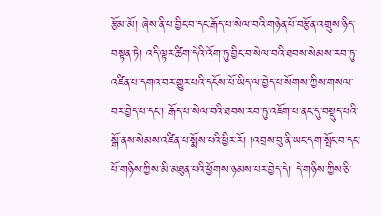རྩོམ་མོ། ཞེས་ནི་པ་བྱིང་བ་དང་རྒོད་པ་སེལ་བའི་གཉེན་པོ་བརྩོན་འགྲུས་ཉིད་བསྟན་ཏེ། འདི་ལྟར་ཚིག་དེའི་འོག་ཏུ་བྱིང་བ་སེལ་བའི་ཐབས་སེམས་རབ་ཏུ་འཛིན་པ་དགའ་བར་གྱུར་པའི་དངོས་པོ་ཡིད་ལ་བྱེད་པ་སོགས་ཀྱིས་གསལ་བར་བྱེད་པ་དང་། རྒོད་པ་སེལ་བའི་ཐབས་རབ་ཏུ་འཇོག་པ་ནང་དུ་བསྡུད་པའི་སྒོ་ནས་སེམས་འཛིན་པ་སྨོས་པའི་ཕྱིར་རོ། །འབྲས་བུ་ནི་ཡང་དག་སྤོང་བ་དང་པོ་གཉིས་ཀྱིས་མི་མཐུན་པའི་ཕྱོགས་ཉམས་པར་བྱེད་དེ། དེ་གཉིས་ཀྱིས་ཅི་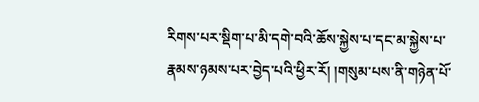རིགས་པར་སྡིག་པ་མི་དགེ་བའི་ཆོས་སྐྱེས་པ་དང་མ་སྐྱེས་པ་རྣམས་ཉམས་པར་བྱེད་པའི་ཕྱིར་རོ། །གསུམ་པས་ནི་གཉེན་པོ་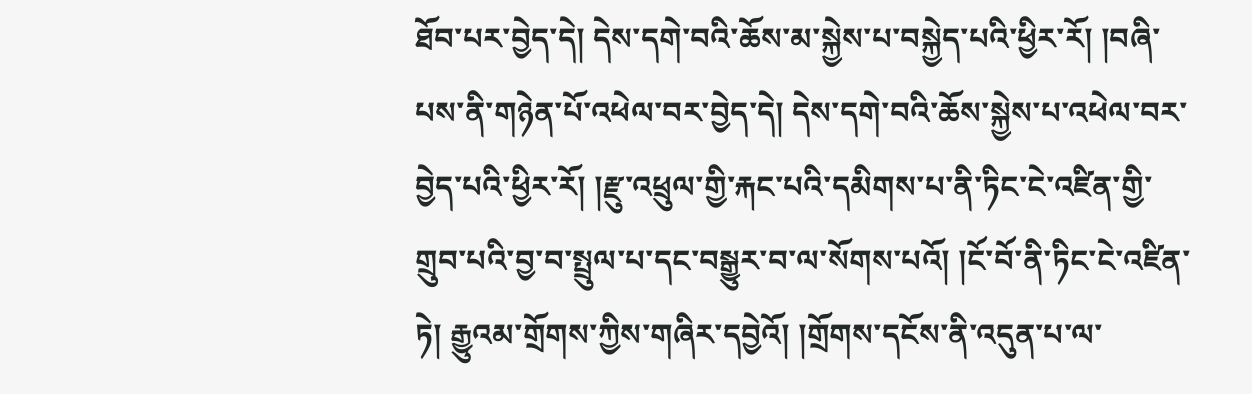ཐོབ་པར་བྱེད་དེ། དེས་དགེ་བའི་ཆོས་མ་སྐྱེས་པ་བསྐྱེད་པའི་ཕྱིར་རོ། །བཞི་པས་ནི་གཉེན་པོ་འཕེལ་བར་བྱེད་དེ། དེས་དགེ་བའི་ཆོས་སྐྱེས་པ་འཕེལ་བར་བྱེད་པའི་ཕྱིར་རོ། །རྫུ་འཕྲུལ་གྱི་རྐང་པའི་དམིགས་པ་ནི་ཏིང་ངེ་འཛིན་གྱི་གྲུབ་པའི་བྱ་བ་སྤྲུལ་པ་དང་བསྒྱུར་བ་ལ་སོགས་པའོ། །ངོ་བོ་ནི་ཏིང་ངེ་འཛིན་ཏེ། རྒྱུའམ་གྲོགས་ཀྱིས་གཞིར་དབྱེའོ། །གྲོགས་དངོས་ནི་འདུན་པ་ལ་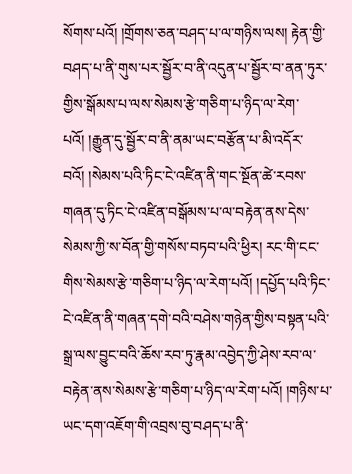སོགས་པའོ། །གྲོགས་ཅན་བཤད་པ་ལ་གཉིས་ལས། རྟེན་གྱི་བཤད་པ་ནི་གུས་པར་སྦྱོར་བ་ནི་འདུན་པ་སྦྱོར་བ་ནན་ཏུར་གྱིས་སྒོམས་པ་ལས་སེམས་རྩེ་གཅིག་པ་ཉིད་ལ་རེག་པའོ། །རྒྱུན་དུ་སྦྱོར་བ་ནི་ནམ་ཡང་བརྩོན་པ་མི་འདོར་བའོ། །སེམས་པའི་ཏིང་ངེ་འཛིན་ནི་གང་སྔོན་ཚེ་རབས་གཞན་དུ་ཏིང་ངེ་འཛིན་བསྒོམས་པ་ལ་བརྟེན་ནས་དེས་སེམས་ཀྱི་ས་བོན་གྱི་གསོས་བཏབ་པའི་ཕྱིར། རང་གི་ངང་གིས་སེམས་རྩེ་གཅིག་པ་ཉིད་ལ་རེག་པའོ། །དཔྱོད་པའི་ཏིང་ངེ་འཛིན་ནི་གཞན་དགེ་བའི་བཤེས་གཉེན་གྱིས་བསྟན་པའི་སྒྲ་ལས་བྱུང་བའི་ཆོས་རབ་ཏུ་རྣམ་འབྱེད་ཀྱི་ཤེས་རབ་ལ་བརྟེན་ནས་སེམས་རྩེ་གཅིག་པ་ཉིད་ལ་རེག་པའོ། །གཉིས་པ་ཡང་དག་འཇོག་གི་འབྲས་བུ་བཤད་པ་ནི་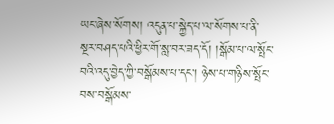ཡང་ཞེས་སོགས། འདུན་པ་སྐྱེད་པ་ལ་སོགས་པ་ནི་སྔར་བཤད་པའི་ཕྱིར་གོ་སླ་བར་ཟད་དོ། །སྒོམ་པ་ལ་སྤོང་བའི་འདུ་བྱེད་ཀྱི་བསྒོམས་པ་དང་། ཉེས་པ་གཉིས་སྤོང་བས་བསྒོམས་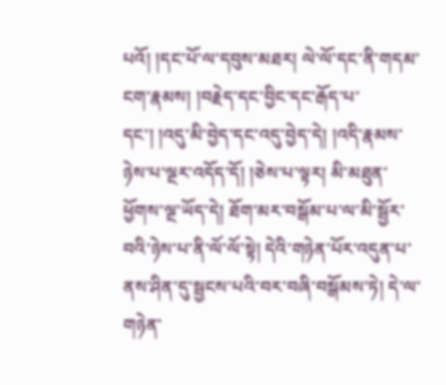པའོ། །དང་པོ་ལ་དབུས་མཐར། ལེ་ལོ་དང་ནི་གདམ་ངག་རྣམས། །བརྗེད་དང་བྱིང་དང་རྒོད་པ་དང་། །འདུ་མི་བྱེད་དང་འདུ་བྱེད་དེ། །འདི་རྣམས་ཉེས་པ་ལྔར་འདོད་དོ། །ཅེས་པ་ལྟར། མི་མཐུན་ཕྱོགས་ལྔ་ཡོད་དེ། ཐོག་མར་བསྒོམ་པ་ལ་མི་སྦྱོར་བའི་ཉེས་པ་ནི་ལོ་ལོ་སྟེ། དེའི་གཉེན་པོར་འདུན་པ་ནས་ཤིན་དུ་སྦྱངས་པའི་བར་བཞི་བསྒོམས་ཏེ། དེ་ལ་གཉེན་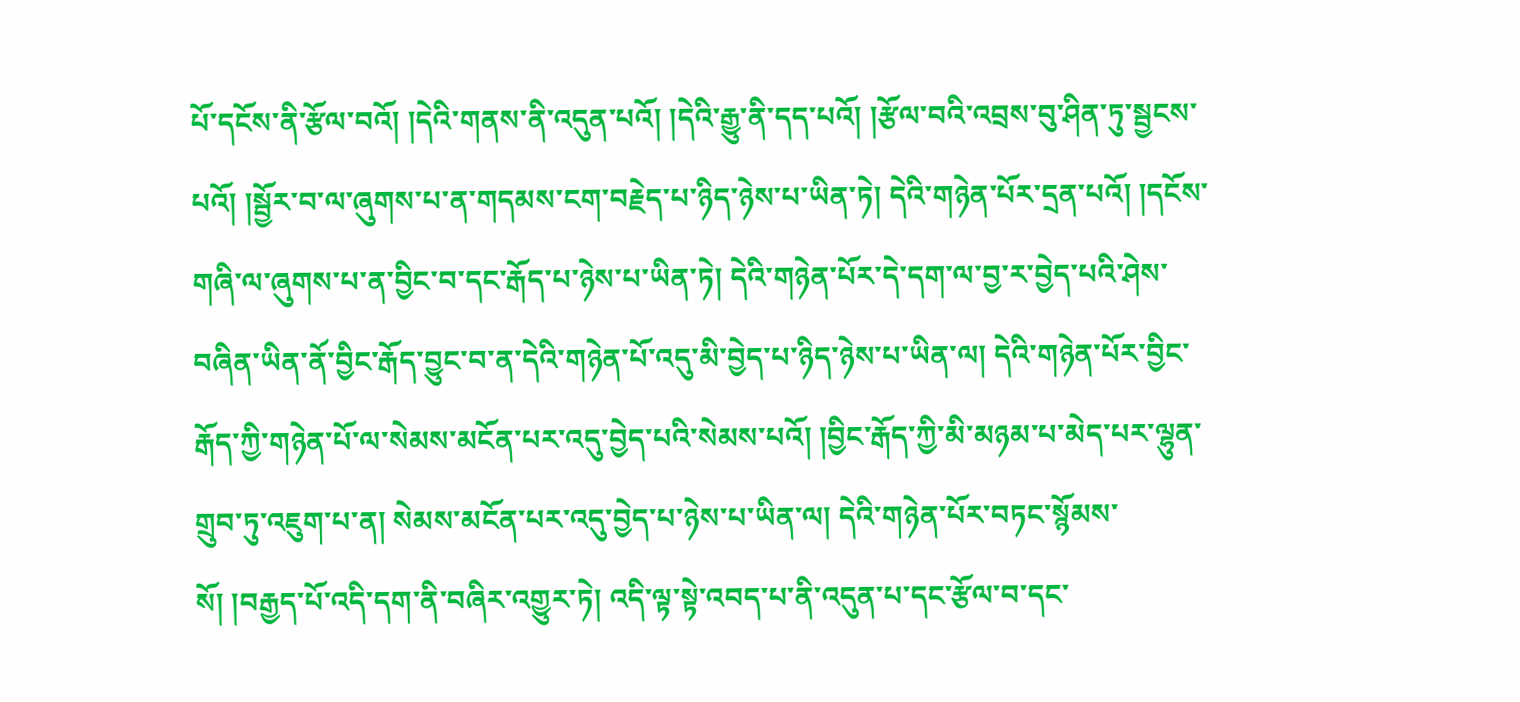པོ་དངོས་ནི་རྩོལ་བའོ། །དེའི་གནས་ནི་འདུན་པའོ། །དེའི་རྒྱུ་ནི་དད་པའོ། །རྩོལ་བའི་འབྲས་བུ་ཤིན་ཏུ་སྦྱངས་པའོ། །སྦྱོར་བ་ལ་ཞུགས་པ་ན་གདམས་ངག་བརྗེད་པ་ཉིད་ཉེས་པ་ཡིན་ཏེ། དེའི་གཉེན་པོར་དྲན་པའོ། །དངོས་གཞི་ལ་ཞུགས་པ་ན་བྱིང་བ་དང་རྒོད་པ་ཉེས་པ་ཡིན་ཏེ། དེའི་གཉེན་པོར་དེ་དག་ལ་བྱ་ར་བྱེད་པའི་ཤེས་བཞིན་ཡིན་ནོ་བྱིང་རྒོད་བྱུང་བ་ན་དེའི་གཉེན་པོ་འདུ་མི་བྱེད་པ་ཉིད་ཉེས་པ་ཡིན་ལ། དེའི་གཉེན་པོར་བྱིང་རྒོད་ཀྱི་གཉེན་པོ་ལ་སེམས་མངོན་པར་འདུ་བྱེད་པའི་སེམས་པའོ། །བྱིང་རྒོད་ཀྱི་མི་མཉམ་པ་མེད་པར་ལྷུན་གྲུབ་ཏུ་འཇུག་པ་ན། སེམས་མངོན་པར་འདུ་བྱེད་པ་ཉེས་པ་ཡིན་ལ། དེའི་གཉེན་པོར་བཏང་སྙོམས་སོ། །བརྒྱད་པོ་འདི་དག་ནི་བཞིར་འགྱུར་ཏེ། འདི་ལྟ་སྟེ་འབད་པ་ནི་འདུན་པ་དང་རྩོལ་བ་དང་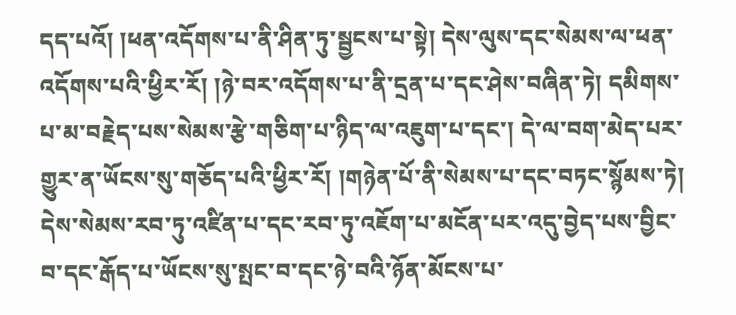དད་པའོ། །ཕན་འདོགས་པ་ནི་ཤིན་ཏུ་སྦྱངས་པ་སྟེ། དེས་ལུས་དང་སེམས་ལ་ཕན་འདོགས་པའི་ཕྱིར་རོ། །ཉེ་བར་འདོགས་པ་ནི་དྲན་པ་དང་ཤེས་བཞིན་ཏེ། དམིགས་པ་མ་བརྗེད་པས་སེམས་རྩེ་གཅིག་པ་ཉིད་ལ་འཇུག་པ་དང་། དེ་ལ་བག་མེད་པར་གྱུར་ན་ཡོངས་སུ་གཅོད་པའི་ཕྱིར་རོ། །གཉེན་པོ་ནི་སེམས་པ་དང་བཏང་སྙོམས་ཏེ། དེས་སེམས་རབ་ཏུ་འཛིན་པ་དང་རབ་ཏུ་འཇོག་པ་མངོན་པར་འདུ་བྱེད་པས་བྱིང་བ་དང་རྒོད་པ་ཡོངས་སུ་སྤང་བ་དང་ཉེ་བའི་ཉོན་མོངས་པ་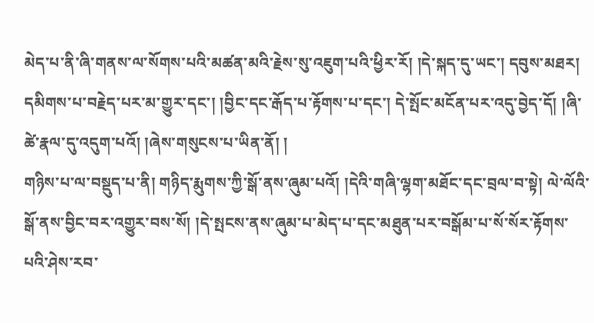མེད་པ་ནི་ཞི་གནས་ལ་སོགས་པའི་མཚན་མའི་རྗེས་སུ་འཇུག་པའི་ཕྱིར་རོ། །དེ་སྐད་དུ་ཡང་། དབུས་མཐར། དམིགས་པ་བརྗེད་པར་མ་གྱུར་དང་། །བྱིང་དང་རྒོད་པ་རྟོགས་པ་དང་། དེ་སྤོང་མངོན་པར་འདུ་བྱེད་དོ། །ཞི་ཚེ་རྣལ་དུ་འདུག་པའོ། །ཞེས་གསུངས་པ་ཡིན་ནོ། །
གཉིས་པ་ལ་བསྡུད་པ་ནི། གཉིད་རྨུགས་ཀྱི་སྒོ་ནས་ཞུམ་པའོ། །དེའི་གཞི་ལྷག་མཐོང་དང་བྲལ་བ་སྟེ། ལེ་ལོའི་སྒོ་ནས་བྱིང་བར་འགྱུར་བས་སོ། །དེ་སྤངས་ནས་ཞུམ་པ་མེད་པ་དང་མཐུན་པར་བསྒོམ་པ་སོ་སོར་རྟོགས་པའི་ཤེས་རབ་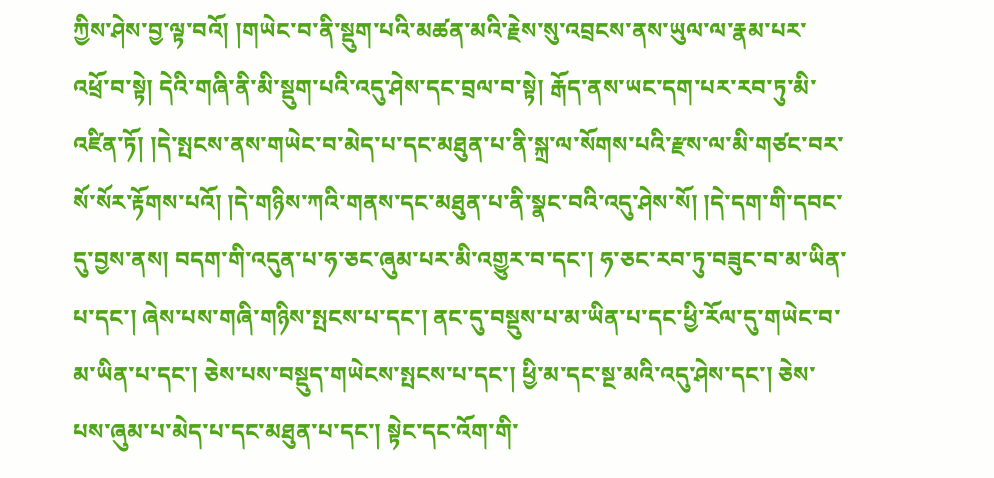ཀྱིས་ཤེས་བྱ་ལྟ་བའོ། །གཡེང་བ་ནི་སྡུག་པའི་མཚན་མའི་རྗེས་སུ་འབྲངས་ནས་ཡུལ་ལ་རྣམ་པར་འཕྲོ་བ་སྟེ། དེའི་གཞི་ནི་མི་སྡུག་པའི་འདུ་ཤེས་དང་བྲལ་བ་སྟེ། རྒོད་ནས་ཡང་དག་པར་རབ་ཏུ་མི་འཛིན་ཏོ། །དེ་སྤངས་ནས་གཡེང་བ་མེད་པ་དང་མཐུན་པ་ནི་སྐྲ་ལ་སོགས་པའི་རྫས་ལ་མི་གཙང་བར་སོ་སོར་རྟོགས་པའོ། །དེ་གཉིས་ཀའི་གནས་དང་མཐུན་པ་ནི་སྣང་བའི་འདུ་ཤེས་སོ། །དེ་དག་གི་དབང་དུ་བྱས་ནས། བདག་གི་འདུན་པ་ཧ་ཅང་ཞུམ་པར་མི་འགྱུར་བ་དང་། ཧ་ཅང་རབ་ཏུ་བཟུང་བ་མ་ཡིན་པ་དང་། ཞེས་པས་གཞི་གཉིས་སྤངས་པ་དང་། ནང་དུ་བསྡུས་པ་མ་ཡིན་པ་དང་ཕྱི་རོལ་དུ་གཡེང་བ་མ་ཡིན་པ་དང་། ཅེས་པས་བསྡུད་གཡེངས་སྤངས་པ་དང་། ཕྱི་མ་དང་སྔ་མའི་འདུ་ཤེས་དང་། ཅེས་པས་ཞུམ་པ་མེད་པ་དང་མཐུན་པ་དང་། སྟེང་དང་འོག་གི་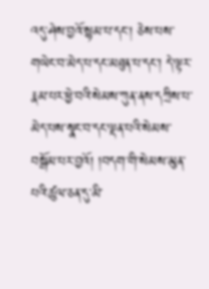འདུ་ཤེས་བྱའོ་སྙམ་པ་དང་། ཅེས་པས་གཡེང་བ་མེད་པ་དང་མཐུན་པ་དང་། དེ་ལྟར་རྣམ་པར་ཕྱེ་བའི་སེམས་ཀུན་ནས་དཀྲིས་པ་མེད་པས་སྣང་བ་དང་ལྡན་པའི་སེམས་བསྒོམ་པར་བྱའོ། །བདག་གི་སེམས་མུན་པའི་ཚུལ་ཅན་དུ་མི་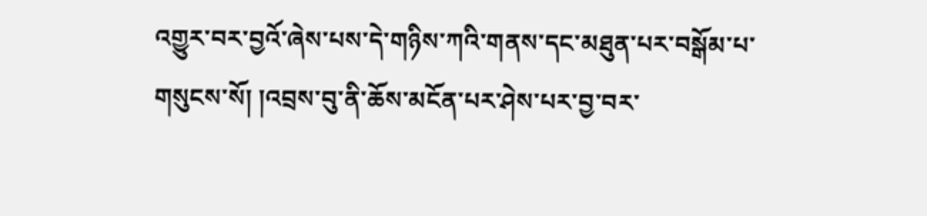འགྱུར་བར་བྱའོ་ཞེས་པས་དེ་གཉིས་ཀའི་གནས་དང་མཐུན་པར་བསྒོམ་པ་གསུངས་སོ། །འབྲས་བུ་ནི་ཆོས་མངོན་པར་ཤེས་པར་བྱ་བར་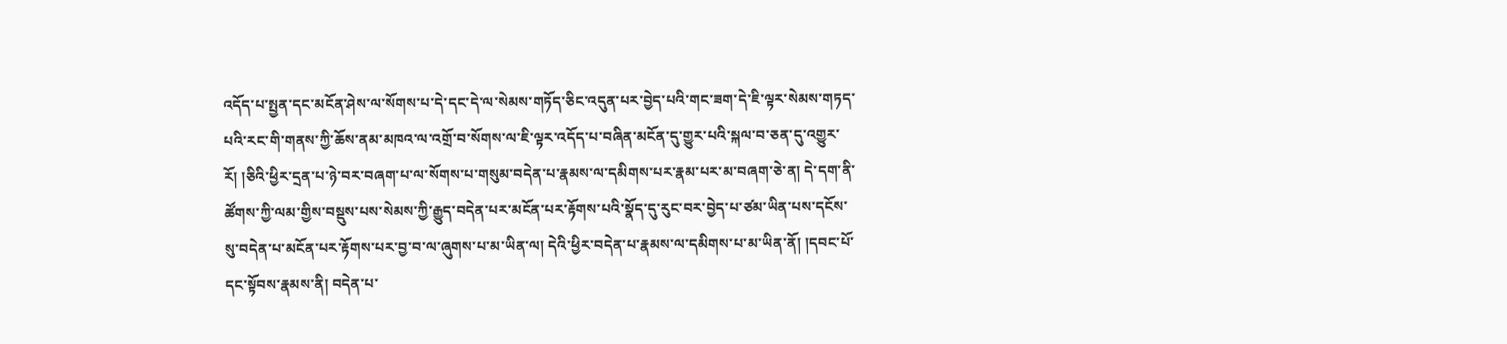འདོད་པ་སྤྱན་དང་མངོན་ཤེས་ལ་སོགས་པ་དེ་དང་དེ་ལ་སེམས་གཏོད་ཅིང་འདུན་པར་བྱེད་པའི་གང་ཟག་དེ་ཇི་ལྟར་སེམས་གཏད་པའི་རང་གི་གནས་ཀྱི་ཆོས་ནམ་མཁའ་ལ་འགྲོ་བ་སོགས་ལ་ཇི་ལྟར་འདོད་པ་བཞིན་མངོན་དུ་གྱུར་པའི་སྐལ་བ་ཅན་དུ་འགྱུར་རོ། །ཅིའི་ཕྱིར་དྲན་པ་ཉེ་བར་བཞག་པ་ལ་སོགས་པ་གསུམ་བདེན་པ་རྣམས་ལ་དམིགས་པར་རྣམ་པར་མ་བཞག་ཅེ་ན། དེ་དག་ནི་ཚོགས་ཀྱི་ལམ་གྱིས་བསྡུས་པས་སེམས་ཀྱི་རྒྱུད་བདེན་པར་མངོན་པར་རྟོགས་པའི་སྣོད་དུ་རུང་བར་བྱེད་པ་ཙམ་ཡིན་པས་དངོས་སུ་བདེན་པ་མངོན་པར་རྟོགས་པར་བྱ་བ་ལ་ཞུགས་པ་མ་ཡིན་ལ། དེའི་ཕྱིར་བདེན་པ་རྣམས་ལ་དམིགས་པ་མ་ཡིན་ནོ། །དབང་པོ་དང་སྟོབས་རྣམས་ནི། བདེན་པ་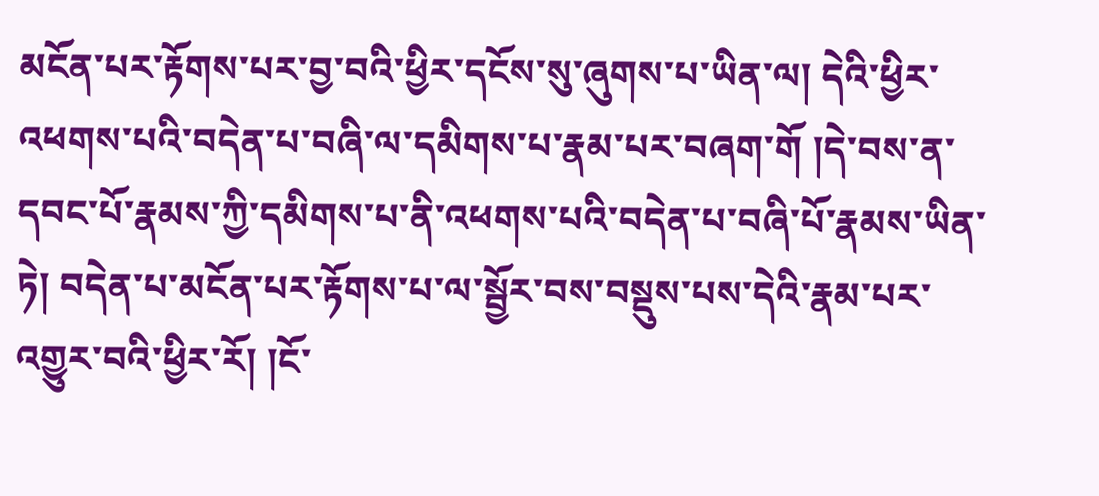མངོན་པར་རྟོགས་པར་བྱ་བའི་ཕྱིར་དངོས་སུ་ཞུགས་པ་ཡིན་ལ། དེའི་ཕྱིར་འཕགས་པའི་བདེན་པ་བཞི་ལ་དམིགས་པ་རྣམ་པར་བཞག་གོ །དེ་བས་ན་དབང་པོ་རྣམས་ཀྱི་དམིགས་པ་ནི་འཕགས་པའི་བདེན་པ་བཞི་པོ་རྣམས་ཡིན་ཏེ། བདེན་པ་མངོན་པར་རྟོགས་པ་ལ་སྦྱོར་བས་བསྡུས་པས་དེའི་རྣམ་པར་འགྱུར་བའི་ཕྱིར་རོ། །ངོ་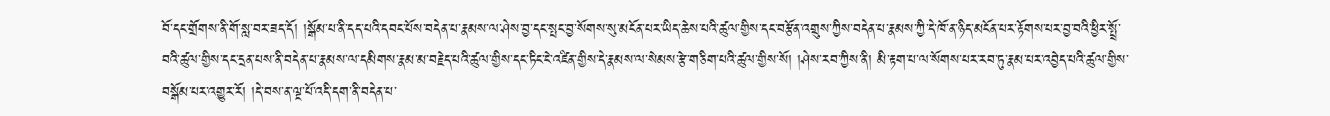བོ་དང་གྲོགས་ནི་གོ་སླ་བར་ཟད་དོ། །སྒོམ་པ་ནི་དད་པའི་དབང་པོས་བདེན་པ་རྣམས་ལ་ཤེས་བྱ་དང་སྤང་བྱ་སོགས་སུ་མངོན་པར་ཡིད་ཆེས་པའི་ཚུལ་གྱིས་དང་བརྩོན་འགྲུས་ཀྱིས་བདེན་པ་རྣམས་ཀྱི་དེ་ཁོ་ན་ཉིད་མངོན་པར་རྟོགས་པར་བྱ་བའི་ཕྱིར་སྤྲོ་བའི་ཚུལ་གྱིས་དང་དྲན་པས་ནི་བདེན་པ་རྣམས་ལ་དམིགས་རྣམ་མ་བརྗེད་པའི་ཚུལ་གྱིས་དང་ཏིང་ངེ་འཛིན་གྱིས་དེ་རྣམས་ལ་སེམས་རྩེ་གཅིག་པའི་ཚུལ་གྱིས་སོ། །ཤེས་རབ་ཀྱིས་ནི། མི་རྟག་པ་ལ་སོགས་པར་རབ་ཏུ་རྣམ་པར་འབྱེད་པའི་ཚུལ་གྱིས་བསྒོམ་པར་འགྱུར་རོ། །དེ་བས་ན་ལྔ་པོ་འདི་དག་ནི་བདེན་པ་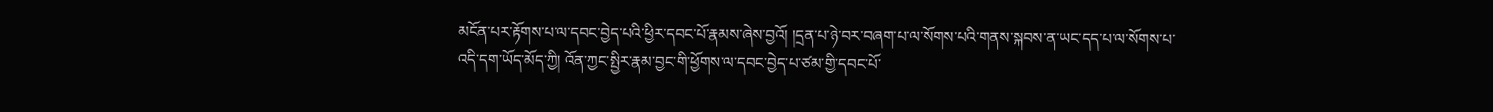མངོན་པར་རྟོགས་པ་ལ་དབང་བྱེད་པའི་ཕྱིར་དབང་པོ་རྣམས་ཞེས་བྱའོ། །དྲན་པ་ཉེ་བར་བཞག་པ་ལ་སོགས་པའི་གནས་སྐབས་ན་ཡང་དད་པ་ལ་སོགས་པ་འདི་དག་ཡོད་མོད་ཀྱི། འོན་ཀྱང་སྤྱིར་རྣམ་བྱང་གི་ཕྱོགས་ལ་དབང་བྱེད་པ་ཙམ་གྱི་དབང་པོ་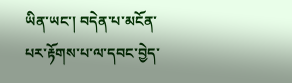ཡིན་ཡང་། བདེན་པ་མངོན་པར་རྟོགས་པ་ལ་དབང་བྱེད་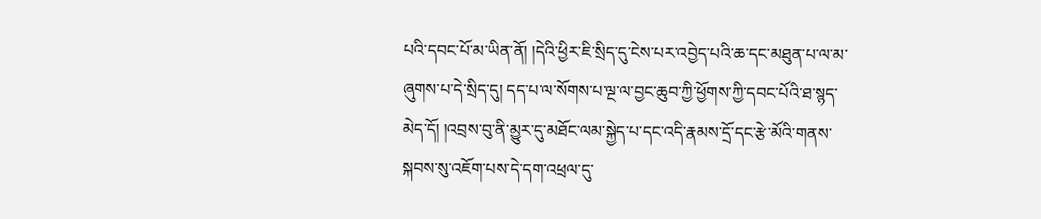པའི་དབང་པོ་མ་ཡིན་ནོ། །དེའི་ཕྱིར་ཇི་སྲིད་དུ་ངེས་པར་འབྱེད་པའི་ཆ་དང་མཐུན་པ་ལ་མ་ཞུགས་པ་དེ་སྲིད་དུ། དད་པ་ལ་སོགས་པ་ལྔ་ལ་བྱང་ཆུབ་ཀྱི་ཕྱོགས་ཀྱི་དབང་པོའི་ཐ་སྙད་མེད་དོ། །འབྲས་བུ་ནི་མྱུར་དུ་མཐོང་ལམ་སྐྱེད་པ་དང་འདི་རྣམས་དྲོ་དང་རྩེ་མོའི་གནས་སྐབས་སུ་འཇོག་པས་དེ་དག་འཕྲལ་དུ་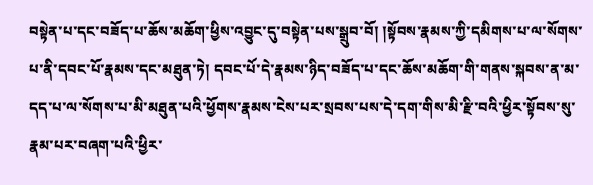བསྟེན་པ་དང་བཟོད་པ་ཆོས་མཆོག་ཕྱིས་འབྱུང་དུ་བསྟེན་པས་སྒྲུབ་བོ། །སྟོབས་རྣམས་ཀྱི་དམིགས་པ་ལ་སོགས་པ་ནི་དབང་པོ་རྣམས་དང་མཐུན་ཏེ། དབང་པོ་དེ་རྣམས་ཉིད་བཟོད་པ་དང་ཆོས་མཆོག་གི་གནས་སྐབས་ན་མ་དད་པ་ལ་སོགས་པ་མི་མཐུན་པའི་ཕྱོགས་རྣམས་ངེས་པར་སྲབས་པས་དེ་དག་གིས་མི་རྫི་བའི་ཕྱིར་སྟོབས་སུ་རྣམ་པར་བཞག་པའི་ཕྱིར་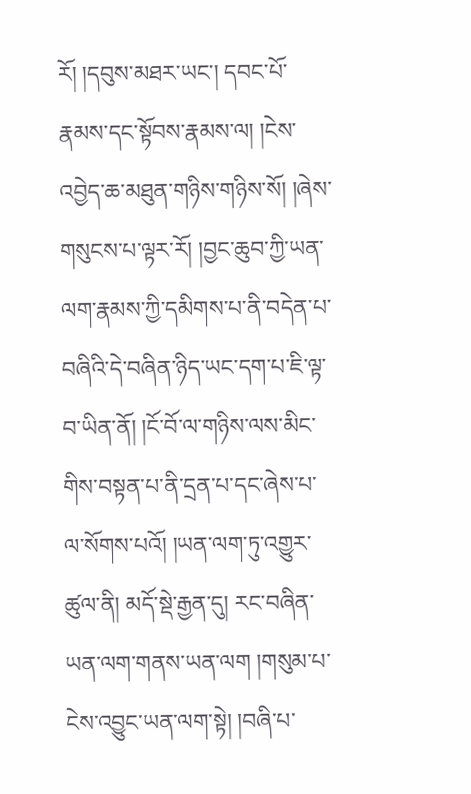རོ། །དབུས་མཐར་ཡང་། དབང་པོ་རྣམས་དང་སྟོབས་རྣམས་ལ། །ངེས་འབྱེད་ཆ་མཐུན་གཉིས་གཉིས་སོ། །ཞེས་གསུངས་པ་ལྟར་རོ། །བྱང་ཆུབ་ཀྱི་ཡན་ལག་རྣམས་ཀྱི་དམིགས་པ་ནི་བདེན་པ་བཞིའི་དེ་བཞིན་ཉིད་ཡང་དག་པ་ཇི་ལྟ་བ་ཡིན་ནོ། །ངོ་བོ་ལ་གཉིས་ལས་མིང་གིས་བསྟན་པ་ནི་དྲན་པ་དང་ཞེས་པ་ལ་སོགས་པའོ། །ཡན་ལག་ཏུ་འགྱུར་ཚུལ་ནི། མདོ་སྡེ་རྒྱན་དུ། རང་བཞིན་ཡན་ལག་གནས་ཡན་ལག །གསུམ་པ་ངེས་འབྱུང་ཡན་ལག་སྟེ། །བཞི་པ་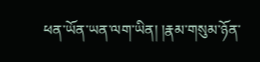ཕན་ཡོན་ཡན་ལག་ཡིན། །རྣམ་གསུམ་ཉོན་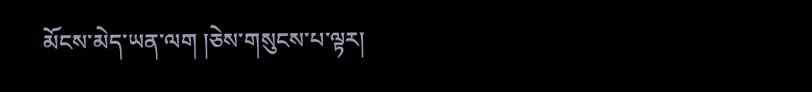མོངས་མེད་ཡན་ལག །ཅེས་གསུངས་པ་ལྟར།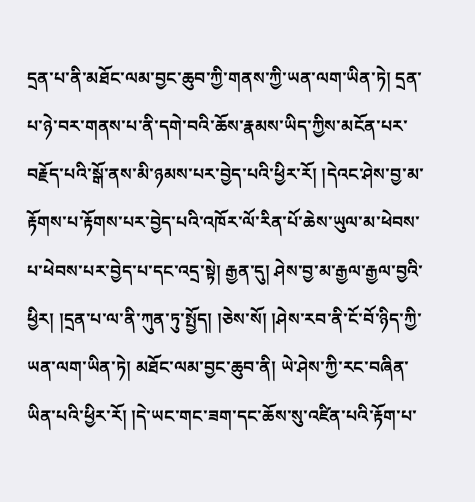དྲན་པ་ནི་མཐོང་ལམ་བྱང་ཆུབ་ཀྱི་གནས་ཀྱི་ཡན་ལག་ཡིན་ཏེ། དྲན་པ་ཉེ་བར་གནས་པ་ནི་དགེ་བའི་ཆོས་རྣམས་ཡིད་ཀྱིས་མངོན་པར་བརྗོད་པའི་སྒོ་ནས་མི་ཉམས་པར་བྱེད་པའི་ཕྱིར་རོ། །དེའང་ཤེས་བྱ་མ་རྟོགས་པ་རྟོགས་པར་བྱེད་པའི་འཁོར་ལོ་རིན་པོ་ཆེས་ཡུལ་མ་ཕེབས་པ་ཕེབས་པར་བྱེད་པ་དང་འདྲ་སྟེ། རྒྱན་དུ། ཤེས་བྱ་མ་རྒྱལ་རྒྱལ་བྱའི་ཕྱིར། །དྲན་པ་ལ་ནི་ཀུན་ཏུ་སྤྱོད། །ཅེས་སོ། །ཤེས་རབ་ནི་ངོ་བོ་ཉིད་ཀྱི་ཡན་ལག་ཡིན་ཏེ། མཐོང་ལམ་བྱང་ཆུབ་ནི། ཡེ་ཤེས་ཀྱི་རང་བཞིན་ཡིན་པའི་ཕྱིར་རོ། །དེ་ཡང་གང་ཟག་དང་ཆོས་སུ་འཛིན་པའི་རྟོག་པ་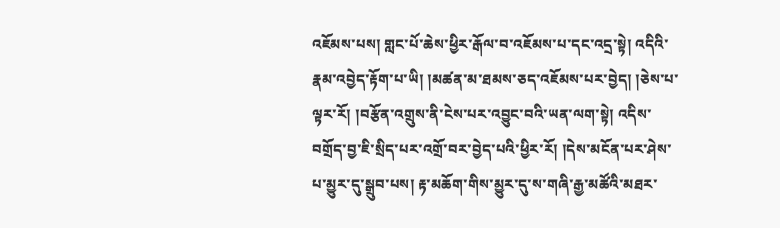འཇོམས་པས། གླང་པོ་ཆེས་ཕྱིར་རྒོལ་བ་འཇོམས་པ་དང་འདྲ་སྟེ། འདིའི་རྣམ་འབྱེད་རྟོག་པ་ཡི། །མཚན་མ་ཐམས་ཅད་འཇོམས་པར་བྱེད། །ཅེས་པ་ལྟར་རོ། །བརྩོན་འགྲུས་ནི་ངེས་པར་འབྱུང་བའི་ཡན་ལག་སྟེ། འདིས་བགྲོད་བྱ་ཇི་སྲིད་པར་འགྲོ་བར་བྱེད་པའི་ཕྱིར་རོ། །དེས་མངོན་པར་ཤེས་པ་མྱུར་དུ་སྒྲུབ་པས། རྟ་མཆོག་གིས་མྱུར་དུ་ས་གཞི་རྒྱ་མཚོའི་མཐར་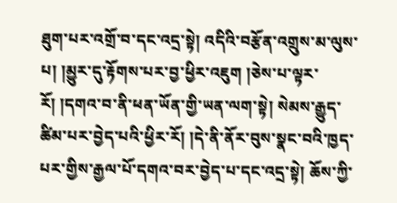ཐུག་པར་འགྲོ་བ་དང་འདྲ་སྟེ། འདིའི་བརྩོན་འགྲུས་མ་ལུས་པ། །མྱུར་དུ་རྟོགས་པར་བྱ་ཕྱིར་འཇུག །ཅེས་པ་ལྟར་རོ། །དགའ་བ་ནི་ཕན་ཡོན་གྱི་ཡན་ལག་སྟེ། སེམས་རྒྱུད་ཚིམ་པར་བྱེད་པའི་ཕྱིར་རོ། །དེ་ནི་ནོར་བུས་སྣང་བའི་ཁྱད་པར་གྱིས་རྒྱལ་པོ་དགའ་བར་བྱེད་པ་དང་འདྲ་སྟེ། ཆོས་ཀྱི་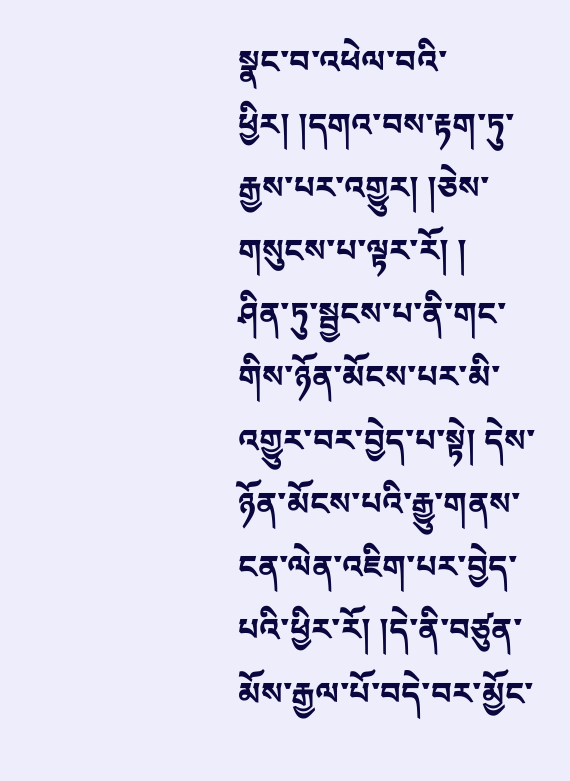སྣང་བ་འཕེལ་བའི་ཕྱིར། །དགའ་བས་རྟག་ཏུ་རྒྱས་པར་འགྱུར། །ཅེས་གསུངས་པ་ལྟར་རོ། །
ཤིན་ཏུ་སྦྱངས་པ་ནི་གང་གིས་ཉོན་མོངས་པར་མི་འགྱུར་བར་བྱེད་པ་སྟེ། དེས་ཉོན་མོངས་པའི་རྒྱུ་གནས་ངན་ལེན་འཇིག་པར་བྱེད་པའི་ཕྱིར་རོ། །དེ་ནི་བཙུན་མོས་རྒྱལ་པོ་བདེ་བར་མྱོང་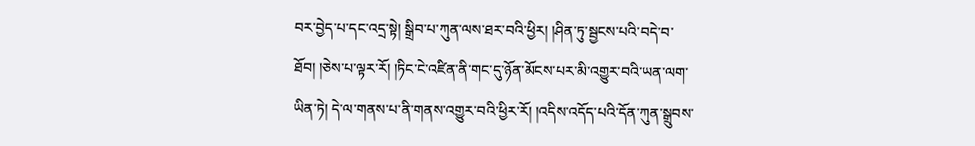བར་བྱེད་པ་དང་འདྲ་སྟེ། སྒྲིབ་པ་ཀུན་ལས་ཐར་བའི་ཕྱིར། །ཤིན་ཏུ་སྦྱངས་པའི་བདེ་བ་ཐོབ། །ཅེས་པ་ལྟར་རོ། །ཏིང་ངེ་འཛིན་ནི་གང་དུ་ཉོན་མོངས་པར་མི་འགྱུར་བའི་ཡན་ལག་ཡིན་ཏེ། དེ་ལ་གནས་པ་ནི་གནས་འགྱུར་བའི་ཕྱིར་རོ། །འདིས་འདོད་པའི་དོན་ཀུན་སྒྲུབས་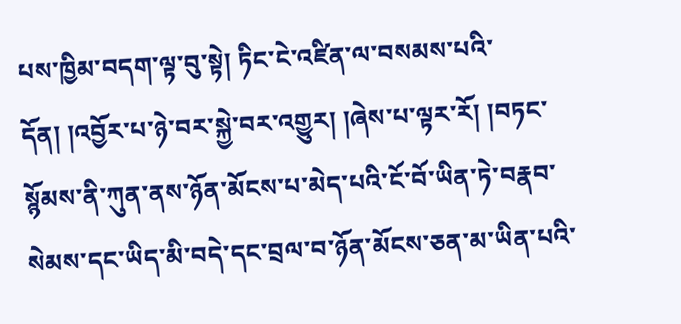པས་ཁྱིམ་བདག་ལྟ་བུ་སྟེ། ཏིང་ངེ་འཛིན་ལ་བསམས་པའི་དོན། །འབྱོར་པ་ཉེ་བར་སྐྱེ་བར་འགྱུར། །ཞེས་པ་ལྟར་རོ། །བཏང་སྙོམས་ནི་ཀུན་ནས་ཉོན་མོངས་པ་མེད་པའི་ངོ་བོ་ཡིན་ཏེ་བརྣབ་སེམས་དང་ཡིད་མི་བདེ་དང་བྲལ་བ་ཉོན་མོངས་ཅན་མ་ཡིན་པའི་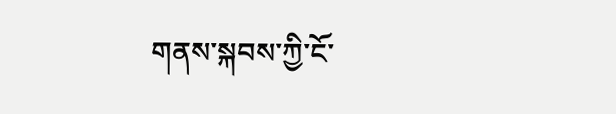གནས་སྐབས་ཀྱི་ངོ་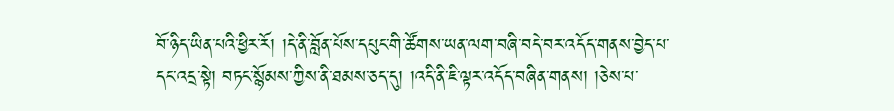བོ་ཉིད་ཡིན་པའི་ཕྱིར་རོ། །དེ་ནི་བློན་པོས་དཔུང་གི་ཚོགས་ཡན་ལག་བཞི་བདེ་བར་འདོད་གནས་བྱེད་པ་དང་འདྲ་སྟེ། བཏང་སྙོམས་ཀྱིས་ནི་ཐམས་ཅད་དུ། །འདི་ནི་ཇི་ལྟར་འདོད་བཞིན་གནས། །ཅེས་པ་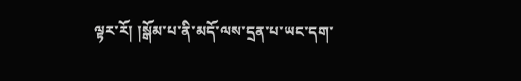ལྟར་རོ། །སྒོམ་པ་ནི་མདོ་ལས་དྲན་པ་ཡང་དག་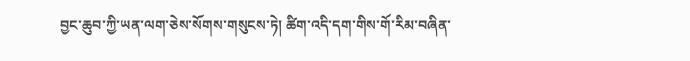བྱང་ཆུབ་ཀྱི་ཡན་ལག་ཅེས་སོགས་གསུངས་ཏེ། ཚིག་འདི་དག་གིས་གོ་རིམ་བཞིན་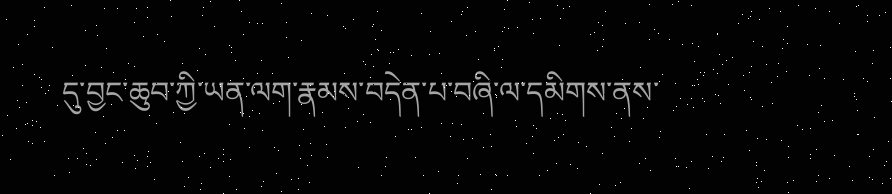དུ་བྱང་ཆུབ་ཀྱི་ཡན་ལག་རྣམས་བདེན་པ་བཞི་ལ་དམིགས་ནས་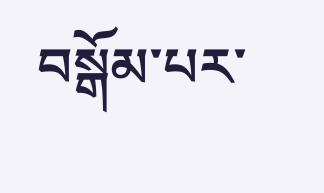བསྒོམ་པར་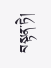བསྟན་ཏེ།